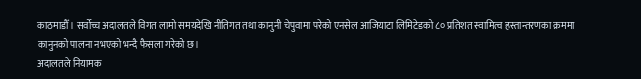काठमाडौँ। सर्वोच्च अदालतले विगत लामो समयदेखि नीतिगत तथा कानुनी चेपुवामा परेको एनसेल आजियाटा लिमिटेडको ८० प्रतिशत स्वामित्व हस्तान्तरणका क्रममा कानुनको पालना नभएको भन्दै फैसला गरेको छ।
अदालतले नियामक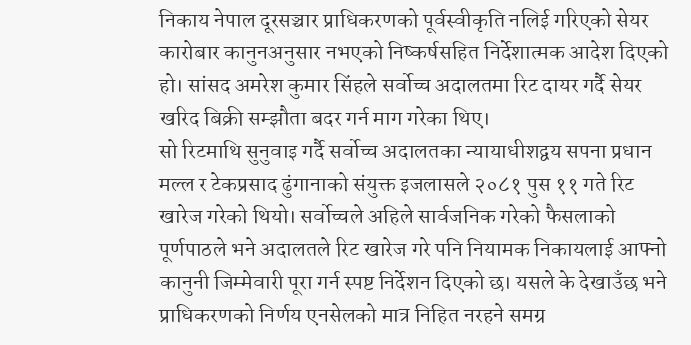निकाय नेपाल दूरसञ्चार प्राधिकरणको पूर्वस्वीकृति नलिई गरिएको सेयर कारोबार कानुनअनुसार नभएको निष्कर्षसहित निर्देशात्मक आदेश दिएको हो। सांसद अमरेश कुमार सिंहले सर्वोच्च अदालतमा रिट दायर गर्दै सेयर खरिद बिक्री सम्झौता बदर गर्न माग गरेका थिए।
सो रिटमाथि सुनुवाइ गर्दै सर्वोच्च अदालतका न्यायाधीशद्वय सपना प्रधान मल्ल र टेकप्रसाद ढुंगानाको संयुक्त इजलासले २०८१ पुस ११ गते रिट खारेज गरेको थियो। सर्वोच्चले अहिले सार्वजनिक गरेको फैसलाको पूर्णपाठले भने अदालतले रिट खारेज गरे पनि नियामक निकायलाई आफ्नो कानुनी जिम्मेवारी पूरा गर्न स्पष्ट निर्देशन दिएको छ। यसले के देखाउँछ भने प्राधिकरणको निर्णय एनसेलको मात्र निहित नरहने समग्र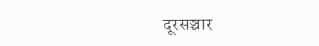दूरसञ्चार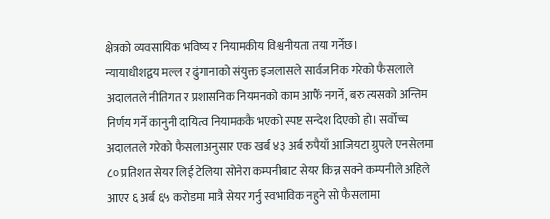क्षेत्रको व्यवसायिक भविष्य र नियामकीय विश्वनीयता तया गर्नेछ।
न्यायाधीशद्वय मल्ल र ढुंगानाको संयुक्त इजलासले सार्वजनिक गरेको फैसलाले अदालतले नीतिगत र प्रशासनिक नियमनको काम आफैँ नगर्ने, बरु त्यसको अन्तिम निर्णय गर्ने कानुनी दायित्व नियामककै भएको स्पष्ट सन्देश दिएको हो। सर्वोच्च अदालतले गरेको फैसलाअनुसार एक खर्ब ४३ अर्ब रुपैयाँ आजियटा ग्रुपले एनसेलमा ८० प्रतिशत सेयर लिई टेलिया सोनेरा कम्पनीबाट सेयर किन्न सक्ने कम्पनीले अहिले आएर ६ अर्ब ६५ करोडमा मात्रै सेयर गर्नु स्वभाविक नहुने सो फैसलामा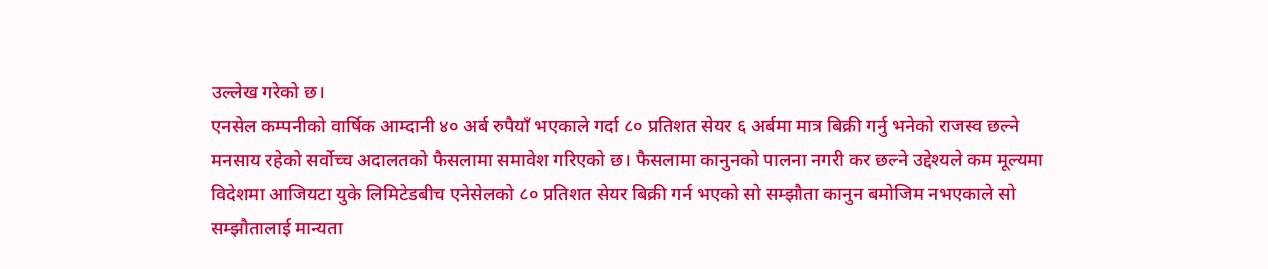उल्लेख गरेको छ।
एनसेल कम्पनीको वार्षिक आम्दानी ४० अर्ब रुपैयाँ भएकाले गर्दा ८० प्रतिशत सेयर ६ अर्बमा मात्र बिक्री गर्नु भनेको राजस्व छल्ने मनसाय रहेको सर्वोच्च अदालतको फैसलामा समावेश गरिएको छ। फैसलामा कानुनको पालना नगरी कर छल्ने उद्देश्यले कम मूल्यमा विदेशमा आजियटा युके लिमिटेडबीच एनेसेलको ८० प्रतिशत सेयर बिक्री गर्न भएको सो सम्झौता कानुन बमोजिम नभएकाले सो सम्झौतालाई मान्यता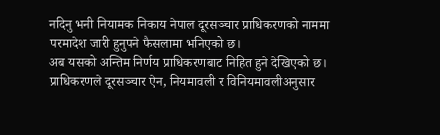नदिनु भनी नियामक निकाय नेपाल दूरसञ्चार प्राधिकरणको नाममा परमादेश जारी हुनुपने फैसलामा भनिएको छ।
अब यसको अन्तिम निर्णय प्राधिकरणबाट निहित हुने देखिएको छ। प्राधिकरणले दूरसञ्चार ऐन, नियमावली र विनियमावलीअनुसार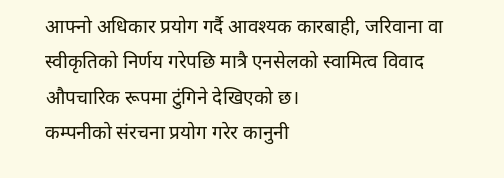आफ्नो अधिकार प्रयोग गर्दै आवश्यक कारबाही, जरिवाना वा स्वीकृतिको निर्णय गरेपछि मात्रै एनसेलको स्वामित्व विवाद औपचारिक रूपमा टुंगिने देखिएको छ।
कम्पनीको संरचना प्रयोग गरेर कानुनी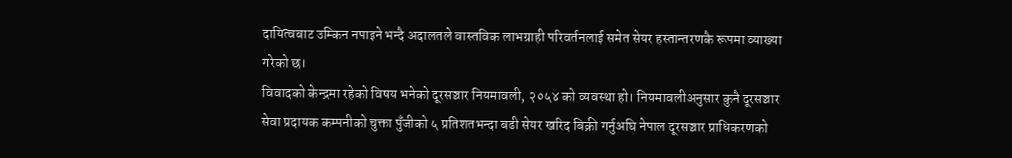दायित्वबाट उम्किन नपाइने भन्दै अदालतले वास्तविक लाभग्राही परिवर्तनलाई समेत सेयर हस्तान्तरणकै रूपमा व्याख्या गरेको छ।
विवादको केन्द्रमा रहेको विषय भनेको दूरसञ्चार नियमावली, २०५४ को व्यवस्था हो। नियमावलीअनुसार कुनै दूरसञ्चार सेवा प्रदायक कम्पनीको चुक्ता पुँजीको ५ प्रतिशतभन्दा बढी सेयर खरिद बिक्री गर्नुअघि नेपाल दूरसञ्चार प्राधिकरणको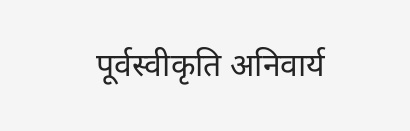पूर्वस्वीकृति अनिवार्य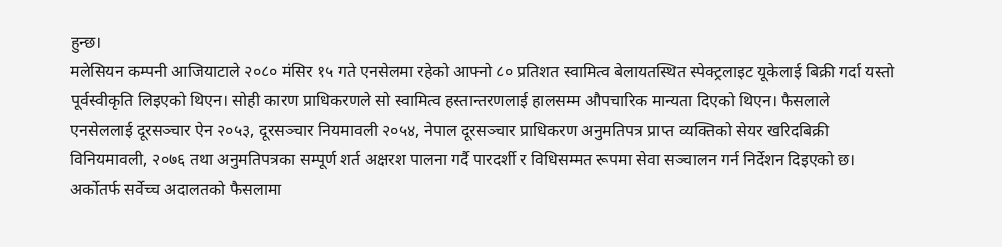हुन्छ।
मलेसियन कम्पनी आजियाटाले २०८० मंसिर १५ गते एनसेलमा रहेको आफ्नो ८० प्रतिशत स्वामित्व बेलायतस्थित स्पेक्ट्रलाइट यूकेलाई बिक्री गर्दा यस्तो पूर्वस्वीकृति लिइएको थिएन। सोही कारण प्राधिकरणले सो स्वामित्व हस्तान्तरणलाई हालसम्म औपचारिक मान्यता दिएको थिएन। फैसलाले एनसेललाई दूरसञ्चार ऐन २०५३, दूरसञ्चार नियमावली २०५४, नेपाल दूरसञ्चार प्राधिकरण अनुमतिपत्र प्राप्त व्यक्तिको सेयर खरिदबिक्री विनियमावली, २०७६ तथा अनुमतिपत्रका सम्पूर्ण शर्त अक्षरश पालना गर्दै पारदर्शी र विधिसम्मत रूपमा सेवा सञ्चालन गर्न निर्देशन दिइएको छ।
अर्कोतर्फ सर्वेच्च अदालतको फैसलामा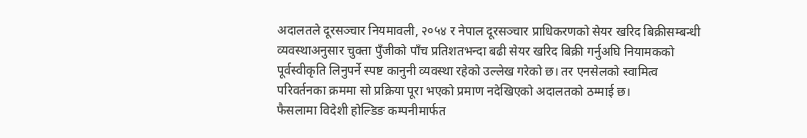अदालतले दूरसञ्चार नियमावली, २०५४ र नेपाल दूरसञ्चार प्राधिकरणको सेयर खरिद बिक्रीसम्बन्धी व्यवस्थाअनुसार चुक्ता पुँजीको पाँच प्रतिशतभन्दा बढी सेयर खरिद बिक्री गर्नुअघि नियामकको पूर्वस्वीकृति लिनुपर्ने स्पष्ट कानुनी व्यवस्था रहेको उल्लेख गरेको छ। तर एनसेलको स्वामित्व परिवर्तनका क्रममा सो प्रक्रिया पूरा भएको प्रमाण नदेखिएको अदालतको ठम्माई छ।
फैसलामा विदेशी होल्डिङ कम्पनीमार्फत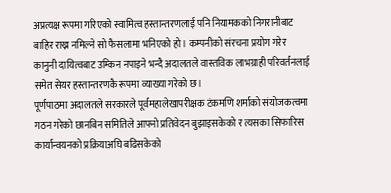अप्रत्यक्ष रूपमा गरिएको स्वामित्व हस्तान्तरणलाई पनि नियामकको निगरानीबाट बाहिर राख्न नमिल्ने सो फैसलामा भनिएको हो। कम्पनीको संरचना प्रयोग गरेर कानुनी दायित्वबाट उम्किन नपाइने भन्दै अदालतले वास्तविक लाभग्राही परिवर्तनलाई समेत सेयर हस्तान्तरणकै रूपमा व्याख्या गरेको छ।
पूर्णपाठमा अदालतले सरकारले पूर्वमहालेखापरीक्षक टंकमणि शर्माको संयोजकत्वमा गठन गरेको छानबिन समितिले आफ्नो प्रतिवेदन बुझाइसकेको र त्यसका सिफारिस कार्यान्वयनको प्रक्रियाअघि बढिसकेको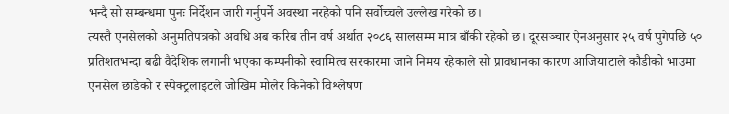भन्दै सो सम्बन्धमा पुनः निर्देशन जारी गर्नुपर्ने अवस्था नरहेको पनि सर्वोच्चले उल्लेख गरेको छ।
त्यस्तै एनसेलको अनुमतिपत्रको अवधि अब करिब तीन वर्ष अर्थात २०८६ सालसम्म मात्र बाँकी रहेको छ। दूरसञ्चार ऐनअनुसार २५ वर्ष पुगेपछि ५० प्रतिशतभन्दा बढी वैदेशिक लगानी भएका कम्पनीको स्वामित्व सरकारमा जाने निमय रहेकाले सो प्रावधानका कारण आजियाटाले कौडीको भाउमा एनसेल छाडेको र स्पेक्ट्रलाइटले जोखिम मोलेर किनेको विश्लेषण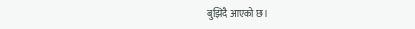बुझिदै आएको छ।